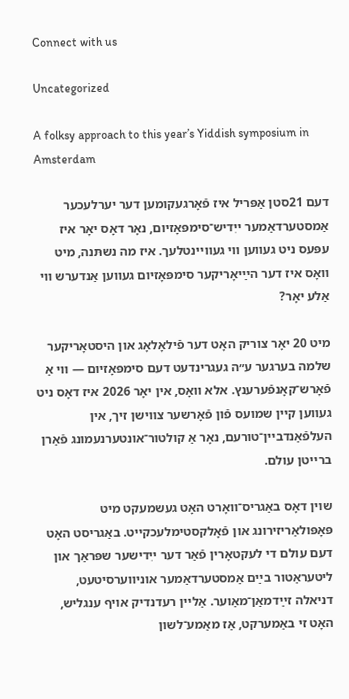Connect with us

Uncategorized

A folksy approach to this year’s Yiddish symposium in Amsterdam

דעם 21סטן אַפּריל איז פֿאָרגעקומען דער יערלעכער אַמסטערדאַמער ייִדיש־סימפּאָזיום, נאָר דאָס יאָר איז עפּעס ניט געװען װי געװײנטלעך. איז מה נשתּנה, מיט װאָס איז דער הײַיאָריקער סימפּאָזיום געװען אַנדערש װי אַלע יאָר?

מיט 20 יאָר צוריק האָט דער פֿילאָלאָג און היסטאָריקער שלמה בערגער ע״ה געגרינדעט דעם סימפּאָזיום — װי אַ פֿאָרש־קאָנפֿערענץ. אלא װאָס, אין יאָר 2026 איז דאָס ניט געװען קײן שמועס פֿון פֿאָרשער צװישן זיך, אין העלפֿאַנדבײן־טורעם, נאָר אַ קולטור־אונטערנעמונג פֿאַרן ברײטן עולם.

שױן דאָס באַגריס־װאָרט האָט געשמעקט מיט פּאָפּולאַריזירונג און פֿאָלקסטימלעכקײט. באַגריסט האָט דעם עולם די לעקטאָרין פֿאַר דער ייִדישער שפּראַך און ליטעראַטור בײַם אַמסטערדאַמער אוניװערסיטעט, דניאלה זײַדמאַן־מאַוער. אַלײן רעדנדיק אױף ענגליש, האָט זי באַמערקט, אַז מאַמע־לשון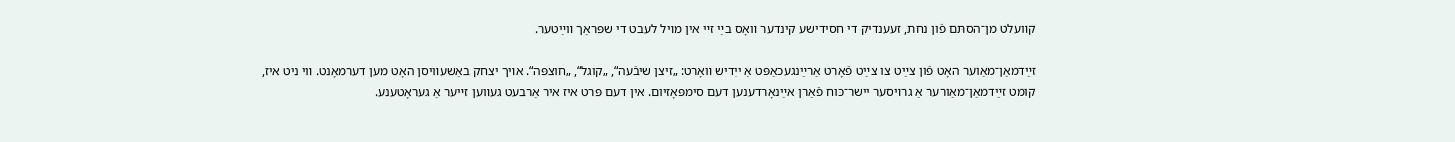קװעלט מן־הסתּם פֿון נחת, זעענדיק די חסידישע קינדער װאָס בײַ זײ אין מױל לעבט די שפּראַך װײַטער.

זײַדמאַן־מאַוער האָט פֿון צײַט צו צײַט פֿאָרט אַרײַנגעכאַפּט אַ ייִדיש װאָרט: „זיצן שיבֿעה“, „קוגל“, „חוצפּה“. אױך יצחק באַשעװיסן האָט מען דערמאָנט. װי ניט איז, קומט זײַדמאַן־מאַורער אַ גרױסער יישר־כּוח פֿאַרן אײַנאָרדענען דעם סימפּאָזיום. אין דעם פּרט איז איר אַרבעט געװען זײער אַ געראָטענע.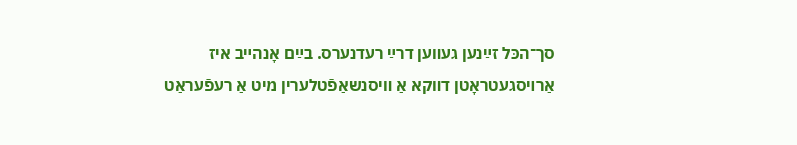סך־הכּל זײַנען געװען דרײַ רעדנערס. בײַם אָנהײב איז אַרױסגעטראָטן דװקא אַ װיסנשאַפֿטלערין מיט אַ רעפֿעראַט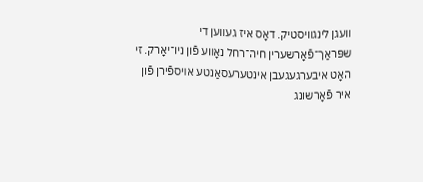װעגן לינגװיסטיק. דאָס איז געװען די שפּראַך־פֿאָרשערין חיה־רחל נאָװע פֿון ניו־יאָרק. זי האָט איבערגעגעבן אינטערעסאַנטע אױספֿירן פֿון איר פֿאָרשונג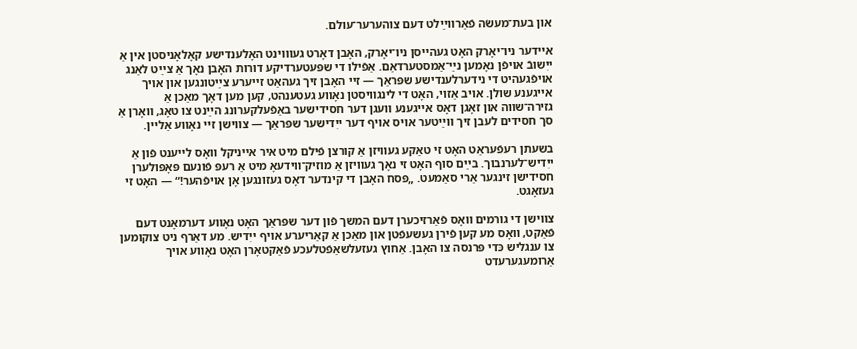און בעת־מעשׂה פֿאַרװײַלט דעם צוהערער־עולם.

אײדער ניו־יאָרק האָט געהײסן ניו־יאָרק, האָבן דאָרט געװױנט האָלענדישע קאָלאָניסטן אין אַ ייִשובֿ אױפֿן נאָמען נײַ־אַמסטערדאַם. אַפֿילו די שפּעטערדיקע דורות האָבן נאָך אַ צײַט לאַנג אױפֿגעהיט די נידערלענדישע שפּראַך — זײ האָבן זיך געהאַט זײערע צײַטונגען און אױך אײגענע שולן. אױב אַזױ, האָט די לינגװיסטן נאָװע געטענהט, קען מען דאָך מאַכן אַ גזירה־שװה און זאָגן דאָס אײגענע װעגן דער חסידישער באַפֿעלקערונג הײַנט צו טאָג, װאָרן אַ סך חסידים לעבן זיך װײַטער אױס אױף דער ייִדישער שפּראַך — צװישן זײ נאָװע אַלײן.

בשעתן רעפֿעראַט האָט זי טאַקע געװיזן אַ קורצן פֿילם מיט איר אײניקל װאָס לײענט פֿון אַ ייִדיש־לערנבוך. בײַם סוף האָט זי נאָך געװיזן אַ מוזיק־װידעאָ מיט אַ רעפּ פֿונעם פּאָפּולערן חסידישן זינגער אַרי סאַמעט. „פּסח האָבן די קינדער דאָס געזונגען אָן אױפֿהער!“ — האָט זי געזאָגט.

צװישן די גורמים װאָס פֿאַרזיכערן דעם המשך פֿון דער שפּראַך האָט נאָװע דערמאָנט דעם פֿאַקט, װאָס מע קען פֿירן געשעפֿטן און מאַכן אַ קאַריערע אױף ייִדיש. מע דאַרף ניט צוקומען צו ענגליש כּדי פּרנסה צו האָבן. אַחוץ געזעלשאַפֿטלעכע פֿאַקטאָרן האָט נאָװע אױך אַרומעגערעדט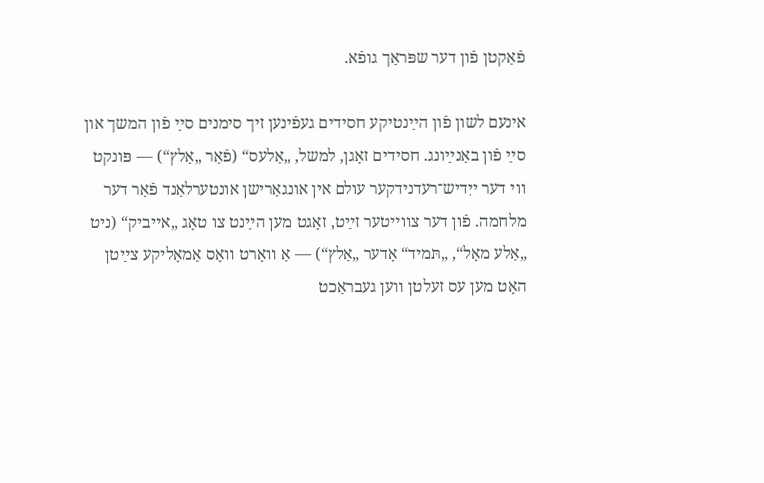פֿאַקטן פֿון דער שפּראַך גופֿא.

אינעם לשון פֿון הײַנטיקע חסידים געפֿינען זיך סימנים סײַ פֿון המשך און סײַ פֿון באַנײַונג. חסידים זאָגן, למשל, „אַלעס“ (פֿאַר „אַלץ“) — פּונקט װי דער ייִדיש־רעדנידקער עולם אין אונגאַרישן אונטערלאַנד פֿאַר דער מלחמה. פֿון דער צװײטער זײַט, זאָגט מען הײַנט צו טאָג „אײביק“ (ניט „אַלע מאָל“, „תּמיד“ אָדער „אַלץ“) — אַ װאָרט װאָס אַמאָליקע צײַטן האָט מען עס זעלטן װען געבראַכט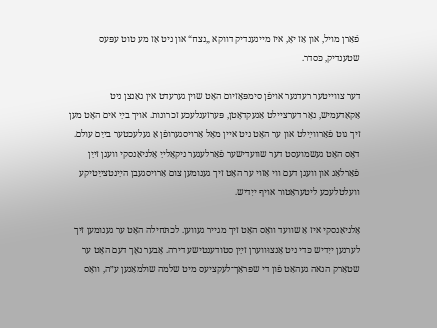פֿאַרן מױל, און אַז יאָ, איז מײנענדיק דװקא „נצח“ און ניט אַז מע טוט עפּעס שטענדיק, כּסדר.

דער צװײטער רעדנער אױפֿן סימפּאָזיום האָט שױן גערעדט אין גאַנצן ניט אַקאַדעמיש, נאָר דערצײלט אַנעקדאָטן, פּערזענלעכע זכרונות. אױך בײַ אים האָט מען זיך גוט פֿאַרװײַלט און ער האָט ניט אײן מאָל אַרױסגערופֿן אַ געלעכטער בײַם עולם. דאָס האָט געשמועסט דער שוועדישער פֿאַרלעגער ניקאָלײַ אָלניאַנסקי װעגן זײַן פֿאַרלאַג און װעגן דעם װי אַזױ ער האָט זיך גענומען צום אַרױסגעבן הײַנטצײַטיקע װעלטלעכע ליטעראַטור אױף ייִדיש.

אָלניאַנסקי איז אַ שװעד װאָס האָט זיך מגייר געװען. לכתּחילה האָט ער גענומען זיך לערנען ייִדיש כּדי ניט אָנצוּװערן זײַן סטודענטישע דירה. אָבער נאָך דעם האָט ער שטאַרק הנאה געהאַט פֿון די שפּראַך־לעקציעס מיט שלמה שולמאַנען ע״ה, װאָס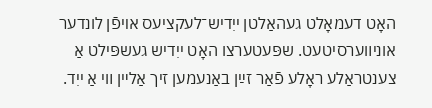האָט דעמאָלט געהאַלטן ייִדיש־לעקציעס אױפֿן לונדער אוניװערסיטעט. שפּעטערצו האָט ייִדיש געשפּילט אַ צענטראַלע ראָלע פֿאַר זײַן באַנעמען זיך אַלײן װי אַ ייִד.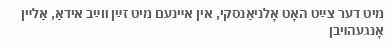מיט דער צײַט האָט אָלניאַנסקי, אין אײנעם מיט זײַן װײַב אידאַ, אַלײן אָנגעהױבן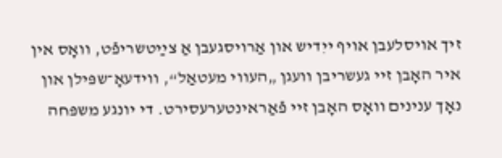זיך אױסלעבן אױף ייִדיש און אַרױסגעבן אַ צײַטשריפֿט, װאָס אין איר האָבן זײ געשריבן װעגן „העװי מעטאַל“, װידעאָ־שפּילן און נאָך ענינים װאָס האָבן זײ פֿאַראינטערעסירט. די יונגע משפּחה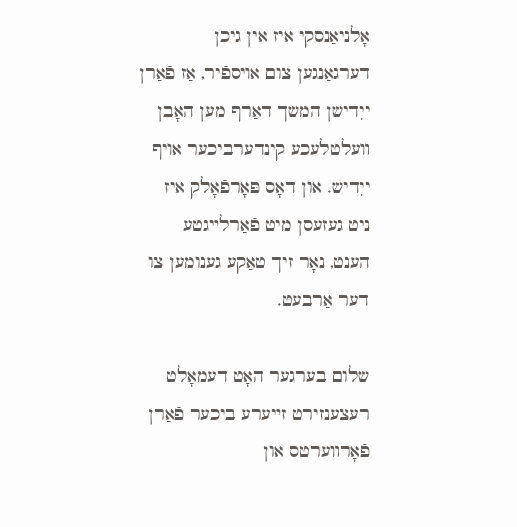אָלניאַנסקי איז אין גיכן דערגאַנגען צום אױספֿיר, אַז פֿאַרן ייִדישן המשך דאַרף מען האָבן װעלטלעכע קינדערביכער אױף ייִדיש. און דאָס פּאָרפֿאָלק איז ניט געזעסן מיט פֿאַרלײגטע הענט, נאָר זיך טאַקע גענומען צו דער אַרבעט.

שלום בערגער האָט דעמאָלט רעצענזירט זײערע ביכער פֿאַרן פֿאָרװערטס און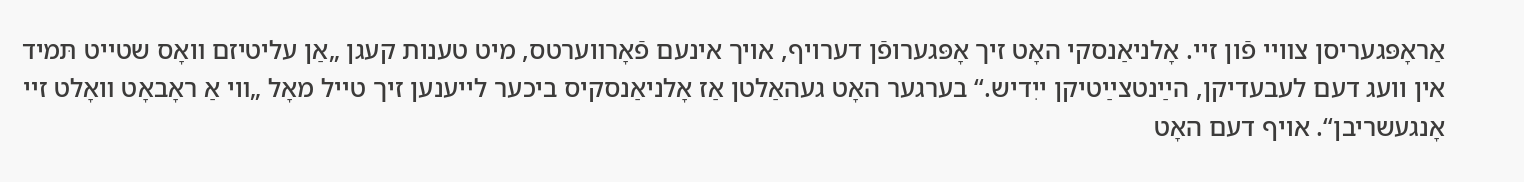אַראָפּגעריסן צװײ פֿון זײ. אָלניאַנסקי האָט זיך אָפּגערופֿן דערױף, אױך אינעם פֿאָרװערטס, מיט טענות קעגן „אַן עליטיזם װאָס שטײט תּמיד אין וועג דעם לעבעדיקן, הײַנטצײַטיקן ייִדיש.“ בערגער האָט געהאַלטן אַז אָלניאַנסקיס ביכער לײענען זיך טײל מאָל „װי אַ ראָבאָט װאָלט זײ אָנגעשריבן“. אױף דעם האָט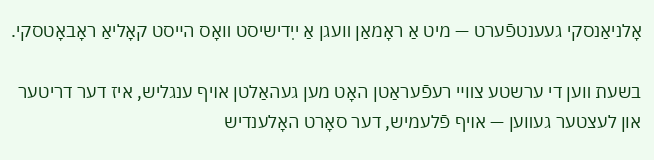אָלניאַנסקי געענטפֿערט — מיט אַ ראָמאַן װעגן אַ ייִדישיסט װאָס הײסט קאָליאַ ראָבאָטסקי.

בשעת װען די ערשטע צװײ רעפֿעראַטן האָט מען געהאַלטן אױף ענגליש, איז דער דריטער און לעצטער געװען — אױף פֿלעמיש, דער סאָרט האָלענדיש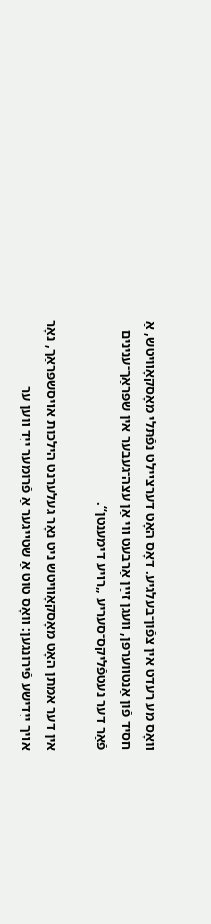װאָס מע רעדט אין צפֿון־בעלגיע. דאָס האָט דערצײלט נפֿתּלי מאָסקאָװיטש, אַ חסיד פֿון אַנטװערפּן, װעגן זײַן אַרבעט װי אַן עצה־געבער אין שפּראַך־ענינים פֿאַר דער נעטפֿליקס־סעריע „רױע דימענטן“.

אין דער אמתן האָט מאָסקאָװיטש ניט נאָר געלערנט הילכות אױסשפּראַך, נאָר אױך ייִדישע פֿירונגען: װאָס טוט אַ שטײגער אַ פֿרומער ייִד װען ער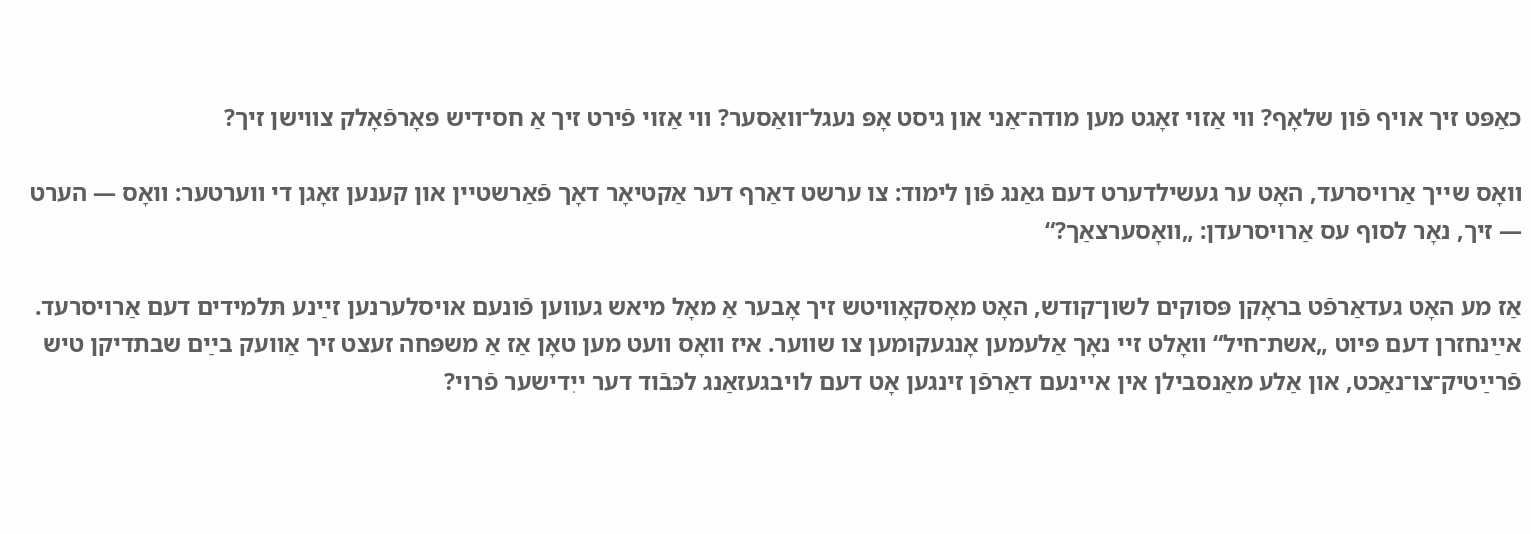כאַפּט זיך אױף פֿון שלאָף? װי אַזױ זאָגט מען מודה־אַני און גיסט אָפּ נעגל־װאַסער? װי אַזױ פֿירט זיך אַ חסידיש פּאָרפֿאָלק צװישן זיך?

װאָס שײך אַרױסרעד, האָט ער געשילדערט דעם גאַנג פֿון לימוד: צו ערשט דאַרף דער אַקטיאָר דאָך פֿאַרשטײן און קענען זאָגן די װערטער: װאָס — הערט — זיך, נאָר לסוף עס אַרױסרעדן: „װאָסערצאַך?“

אַז מע האָט געדאַרפֿט בראָקן פּסוקים לשון־קודש, האָט מאָסקאָװיטש זיך אָבער אַ מאָל מיאש געװען פֿונעם אױסלערנען זײַנע תּלמידים דעם אַרױסרעד. אײַנחזרן דעם פּיוט „אשת־חיל“ װאָלט זײ נאָך אַלעמען אָנגעקומען צו שװער. איז װאָס װעט מען טאָן אַז אַ משפּחה זעצט זיך אַװעק בײַם שבתדיקן טיש פֿרײַטיק־צו־נאַכט, און אַלע מאַנסבילן אין אײנעם דאַרפֿן זינגען אָט דעם לױבגעזאַנג לכּבֿוד דער ייִדישער פֿרױ?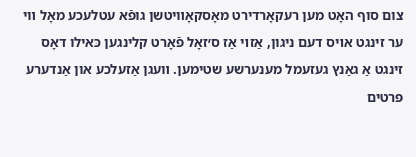צום סוף האָט מען רעקאָרדירט מאָסקאָװיטשן גופֿא עטלעכע מאָל װי ער זינגט אױס דעם ניגון, אַזױ אַז ס׳זאָל פֿאָרט קלינגען כּאילו דאָס זינגט אַ גאַנץ געזעמל מענערשע שטימען. װעגן אַזעלכע און אַנדערע פּרטים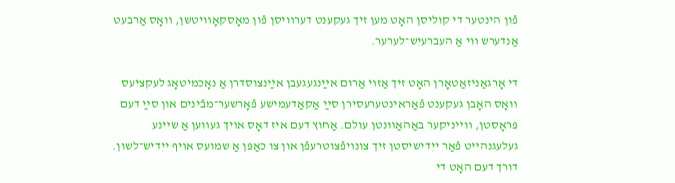פֿון הינטער די קוליסן האָט מען זיך געקענט דערװיסן פֿון מאָסקאָװיטשן, װאָס אַרבעט אַנדערש װי אַ העברעיִש־לערער.

די אָרגאַניזאַטאָרן האָט זיך אַזױ אַרום אײַנגעגעבן אײַנצוסדרן אַ נאָכמיטאָג לעקציעס װאָס האָבן געקענט פֿאַראינטערעסירן סײַ אַקאַדעמישע פֿאָרשער־מבֿינים און סײַ דעם פּראָסטן, װײניקער באַהאַװנטן עולם. אַחוץ דעם איז דאָס אױך געװען אַ שײנע געלעגנהײט פֿאַר ייִדישיסטן זיך צונױפֿצוטרעפֿן און צו כאַפּן אַ שמועס אױף ייִדיש־לשון. דורך דעם האָט די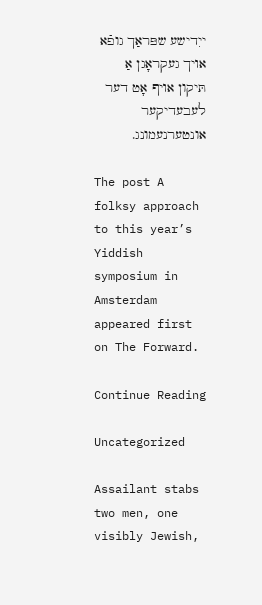ייִדישע שפּראַך גופֿא אױך געקראָגן אַ תּיקון אױף אָט דער לעבעדיקער אונטערנעמונג.

The post A folksy approach to this year’s Yiddish symposium in Amsterdam appeared first on The Forward.

Continue Reading

Uncategorized

Assailant stabs two men, one visibly Jewish,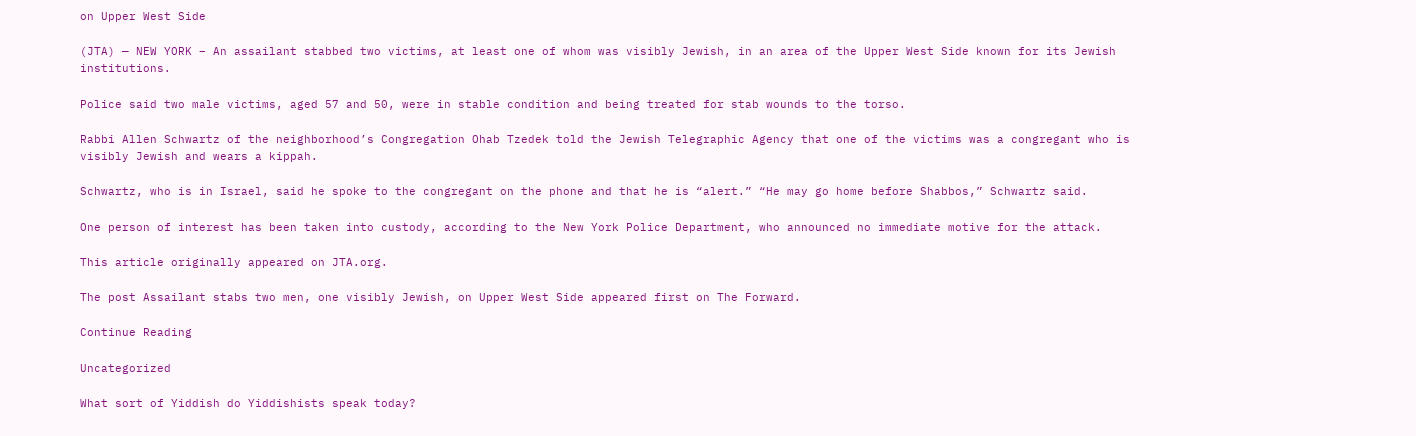on Upper West Side

(JTA) — NEW YORK – An assailant stabbed two victims, at least one of whom was visibly Jewish, in an area of the Upper West Side known for its Jewish institutions.

Police said two male victims, aged 57 and 50, were in stable condition and being treated for stab wounds to the torso.

Rabbi Allen Schwartz of the neighborhood’s Congregation Ohab Tzedek told the Jewish Telegraphic Agency that one of the victims was a congregant who is visibly Jewish and wears a kippah.

Schwartz, who is in Israel, said he spoke to the congregant on the phone and that he is “alert.” “He may go home before Shabbos,” Schwartz said.

One person of interest has been taken into custody, according to the New York Police Department, who announced no immediate motive for the attack.

This article originally appeared on JTA.org.

The post Assailant stabs two men, one visibly Jewish, on Upper West Side appeared first on The Forward.

Continue Reading

Uncategorized

What sort of Yiddish do Yiddishists speak today?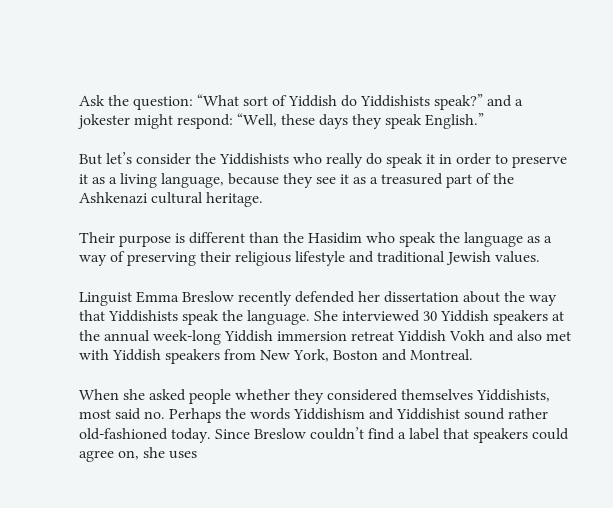Ask the question: “What sort of Yiddish do Yiddishists speak?” and a jokester might respond: “Well, these days they speak English.”

But let’s consider the Yiddishists who really do speak it in order to preserve it as a living language, because they see it as a treasured part of the Ashkenazi cultural heritage.

Their purpose is different than the Hasidim who speak the language as a way of preserving their religious lifestyle and traditional Jewish values.

Linguist Emma Breslow recently defended her dissertation about the way that Yiddishists speak the language. She interviewed 30 Yiddish speakers at the annual week-long Yiddish immersion retreat Yiddish Vokh and also met with Yiddish speakers from New York, Boston and Montreal.

When she asked people whether they considered themselves Yiddishists, most said no. Perhaps the words Yiddishism and Yiddishist sound rather old-fashioned today. Since Breslow couldn’t find a label that speakers could agree on, she uses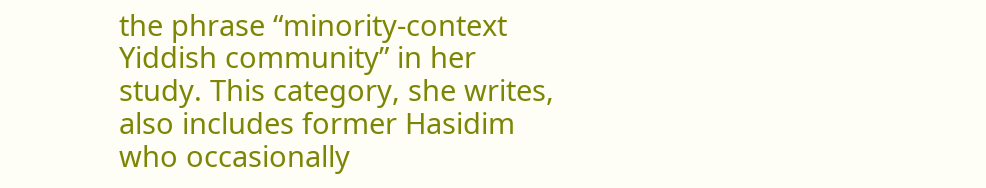the phrase “minority-context Yiddish community” in her study. This category, she writes, also includes former Hasidim who occasionally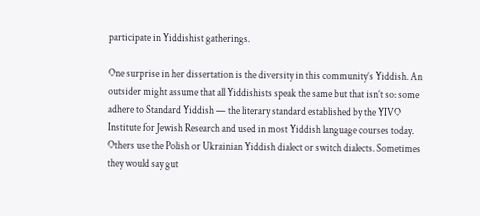participate in Yiddishist gatherings.

One surprise in her dissertation is the diversity in this community’s Yiddish. An outsider might assume that all Yiddishists speak the same but that isn’t so: some adhere to Standard Yiddish — the literary standard established by the YIVO Institute for Jewish Research and used in most Yiddish language courses today. Others use the Polish or Ukrainian Yiddish dialect or switch dialects. Sometimes they would say gut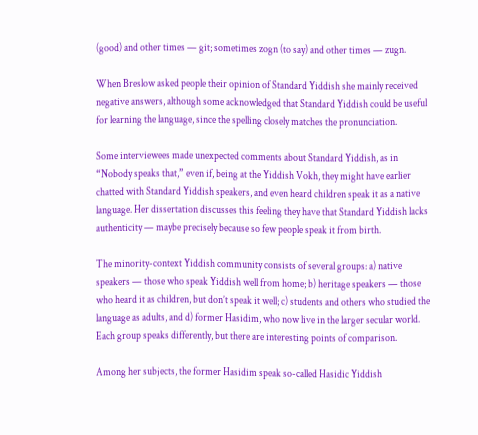(good) and other times — git; sometimes zogn (to say) and other times — zugn.

When Breslow asked people their opinion of Standard Yiddish she mainly received negative answers, although some acknowledged that Standard Yiddish could be useful for learning the language, since the spelling closely matches the pronunciation.

Some interviewees made unexpected comments about Standard Yiddish, as in “Nobody speaks that,” even if, being at the Yiddish Vokh, they might have earlier chatted with Standard Yiddish speakers, and even heard children speak it as a native language. Her dissertation discusses this feeling they have that Standard Yiddish lacks authenticity — maybe precisely because so few people speak it from birth.

The minority-context Yiddish community consists of several groups: a) native speakers — those who speak Yiddish well from home; b) heritage speakers — those who heard it as children, but don’t speak it well; c) students and others who studied the language as adults, and d) former Hasidim, who now live in the larger secular world. Each group speaks differently, but there are interesting points of comparison.

Among her subjects, the former Hasidim speak so-called Hasidic Yiddish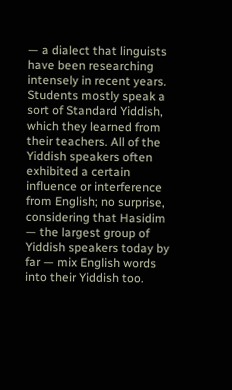— a dialect that linguists have been researching intensely in recent years. Students mostly speak a sort of Standard Yiddish, which they learned from their teachers. All of the Yiddish speakers often exhibited a certain influence or interference from English; no surprise, considering that Hasidim — the largest group of Yiddish speakers today by far — mix English words into their Yiddish too.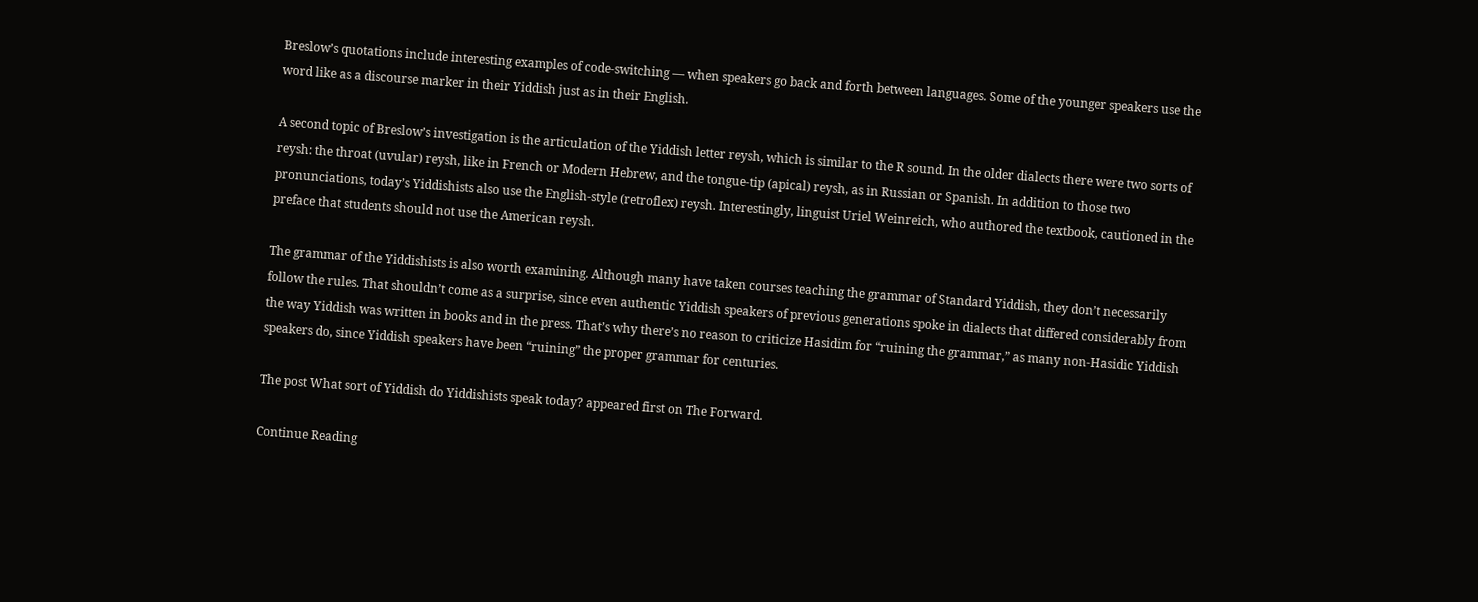Breslow’s quotations include interesting examples of code-switching — when speakers go back and forth between languages. Some of the younger speakers use the word like as a discourse marker in their Yiddish just as in their English.

A second topic of Breslow’s investigation is the articulation of the Yiddish letter reysh, which is similar to the R sound. In the older dialects there were two sorts of reysh: the throat (uvular) reysh, like in French or Modern Hebrew, and the tongue-tip (apical) reysh, as in Russian or Spanish. In addition to those two pronunciations, today’s Yiddishists also use the English-style (retroflex) reysh. Interestingly, linguist Uriel Weinreich, who authored the textbook, cautioned in the preface that students should not use the American reysh.

The grammar of the Yiddishists is also worth examining. Although many have taken courses teaching the grammar of Standard Yiddish, they don’t necessarily follow the rules. That shouldn’t come as a surprise, since even authentic Yiddish speakers of previous generations spoke in dialects that differed considerably from the way Yiddish was written in books and in the press. That’s why there’s no reason to criticize Hasidim for “ruining the grammar,” as many non-Hasidic Yiddish speakers do, since Yiddish speakers have been “ruining” the proper grammar for centuries.

The post What sort of Yiddish do Yiddishists speak today? appeared first on The Forward.

Continue Reading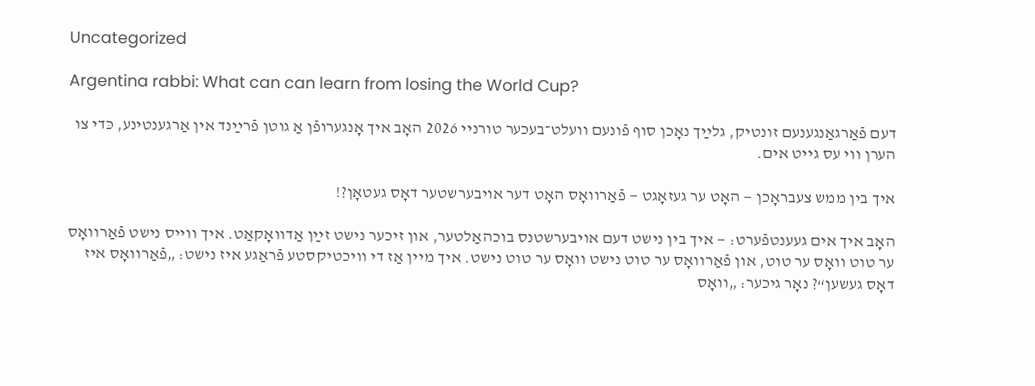Uncategorized

Argentina rabbi: What can can learn from losing the World Cup?

דעם פֿאַרגאַנגענעם זונטיק, גלײַך נאָכן סוף פֿונעם וועלט־בעכער טורניי 2026 האָב איך אָנגערופֿן אַ גוטן פֿרײַנד אין אַרגענטינע, כּדי צו הערן ווי עס גייט אים.

איך בין ממש צעבראָכן — האָט ער געזאָגט — פֿאַרוואָס האָט דער אויבערשטער דאָס געטאָן?!

האָב איך אים געענטפֿערט: — איך בין נישט דעם אויבערשטנס בוכהאַלטער, און זיכער נישט זײַן אַדוואָקאַט. איך ווייס נישט פֿאַרוואָס ער טוט וואָס ער טוט, און פֿאַרוואָס ער טוט נישט וואָס ער טוט נישט. איך מיין אַז די וויכטיקסטע פֿראַגע איז נישט: „פֿאַרוואָס איז דאָס געשען“? נאָר גיכער: „וואָס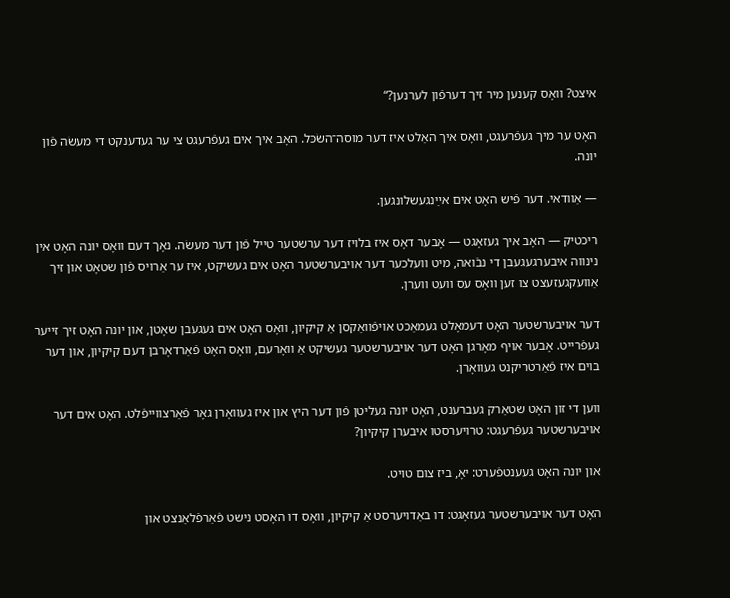איצט? וואָס קענען מיר זיך דערפֿון לערנען?“

האָט ער מיך געפֿרעגט, וואָס איך האַלט איז דער מוסה־השׂכּל. האָב איך אים געפֿרעגט צי ער געדענקט די מעשׂה פֿון יונה.

— אַוודאי. דער פֿיש האָט אים אײַנגעשלונגען.

ריכטיק — האָב איך געזאָגט — אָבער דאָס איז בלויז דער ערשטער טייל פֿון דער מעשׂה. נאָך דעם וואָס יונה האָט אין נינווה איבערגעגעבן די נבֿואה, מיט וועלכער דער אויבערשטער האָט אים געשיקט, איז ער אַרויס פֿון שטאָט און זיך אַוועקגעזעצט צו זען וואָס עס וועט ווערן.

דער אויבערשטער האָט דעמאָלט געמאַכט אויפֿוואַקסן אַ קיקיון, וואָס האָט אים געגעבן שאָטן, און יונה האָט זיך זייער געפֿרייט. אָבער אויף מאָרגן האָט דער אויבערשטער געשיקט אַ וואָרעם, וואָס האָט פֿאַרדאָרבן דעם קיקיון, און דער בוים איז פֿאַרטריקנט געוואָרן.

ווען די זון האָט שטאַרק געברענט, האָט יונה געליטן פֿון דער היץ און איז געוואָרן גאָר פֿאַרצווייפֿלט. האָט אים דער אויבערשטער געפֿרעגט: טרויערסטו איבערן קיקיון?

און יונה האָט געענטפֿערט: יאָ, ביז צום טויט.

האָט דער אויבערשטער געזאָגט: דו באַדויערסט אַ קיקיון, וואָס דו האָסט נישט פֿאַרפֿלאַנצט און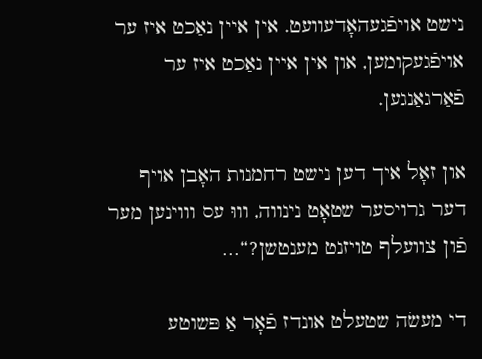נישט אויפֿגעהאָדעוועט. אין איין נאַכט איז ער אויפֿגעקומען, און אין איין נאַכט איז ער פֿאַרגאַנגען.

און זאָל איך דען נישט רחמנות האָבן אויף דער גרויסער שטאָט נינווה, וווּ עס וווינען מער פֿון צוועלף טויזנט מענטשן?“…

די מעשׂה שטעלט אונדז פֿאָר אַ פּשוטע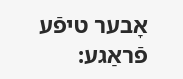אָבער טיפֿע פֿראַגע: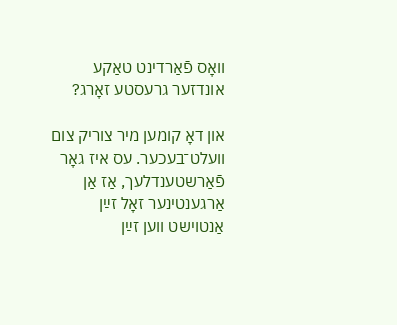וואָס פֿאַרדינט טאַקע אונדזער גרעסטע זאָרג?

און דאָ קומען מיר צוריק צום וועלט־בעכער. עס איז גאָר פֿאַרשטענדלעך, אַז אַן אַרגענטינער זאָל זײַן אַנטוישט ווען זײַן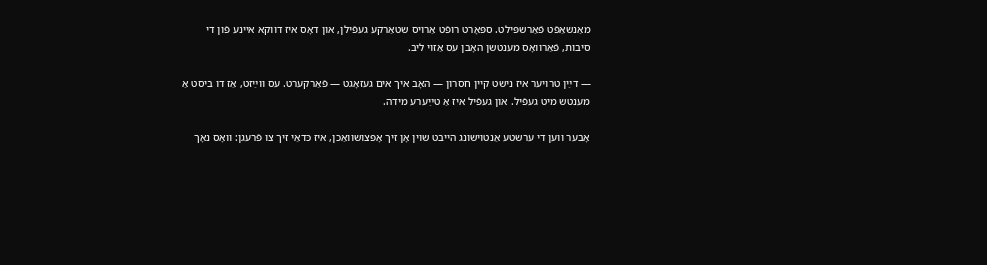מאַנשאַפֿט פֿאַרשפּילט. ספּאָרט רופֿט אַרויס שטאַרקע געפֿילן, און דאָס איז דווקא איינע פֿון די סיבות, פֿאַרוואָס מענטשן האָבן עס אַזוי ליב.

— דײַן טרויער איז נישט קיין חסרון — האָב איך אים געזאָגט — פֿאַרקערט. עס ווײַזט, אַז דו ביסט אַ מענטש מיט געפֿיל. און געפֿיל איז אַ טײַערע מידה.

אָבער ווען די ערשטע אַנטוישונג הייבט שוין אָן זיך אָפּצושוואַכן, איז כּדאַי זיך צו פֿרעגן: וואָס נאָך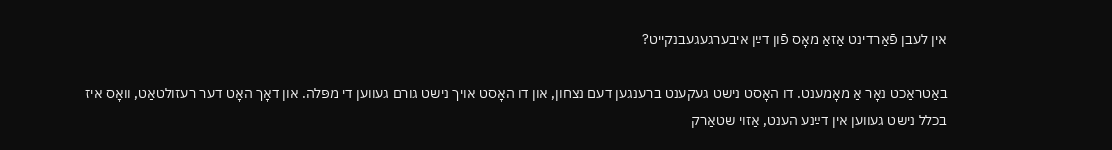אין לעבן פֿאַרדינט אַזאַ מאָס פֿון דײַן איבערגעגעבנקייט?

באַטראַכט נאָר אַ מאָמענט. דו האָסט נישט געקענט ברענגען דעם נצחון, און דו האָסט אויך נישט גורם געווען די מפּלה. און דאָך האָט דער רעזולטאַט, וואָס איז בכלל נישט געווען אין דײַנע הענט, אַזוי שטאַרק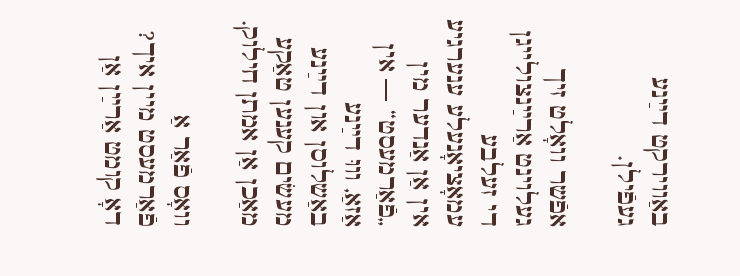באַווירקט דײַנע געפֿילן.

אפֿשר וואָלט זיך געלוינט אַרײַנצולייגן די זעלבע עמאָציאָנעלע ענערגיע אין אַן אַנדער מין „פֿאַרמעסט“ — אין אַזאַ, וווּ דײַנע באַשלוסן און דײַנע מעשׂים קענען טאַקע מאַכן אַן אמתן חילוק.

וואָס פֿאַר אַ פֿאַרמעסט מיין איך? דאָ קומט אַרײַן אַן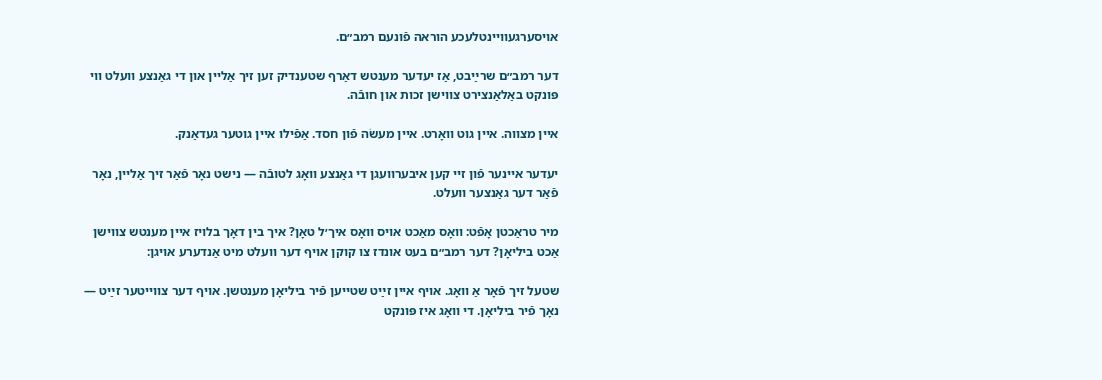אויסערגעוויינטלעכע הוראה פֿונעם רמב״ם.

דער רמב״ם שרײַבט, אַז יעדער מענטש דאַרף שטענדיק זען זיך אַליין און די גאַנצע וועלט ווי פּונקט באַלאַנצירט צווישן זכות און חובֿה.

איין מצווה. איין גוט וואָרט. איין מעשׂה פֿון חסד. אַפֿילו איין גוטער געדאַנק.

יעדער איינער פֿון זיי קען איבערוועגן די גאַנצע וואָג לטובֿה — נישט נאָר פֿאַר זיך אַליין, נאָר פֿאַר דער גאַנצער וועלט.

מיר טראַכטן אָפֿט: וואָס מאַכט אויס וואָס איך׳ל טאָן? איך בין דאָך בלויז איין מענטש צווישן אַכט ביליאָן? דער רמב״ם בעט אונדז צו קוקן אויף דער וועלט מיט אַנדערע אויגן:

שטעל זיך פֿאָר אַ וואָג. אויף איין זײַט שטייען פֿיר ביליאָן מענטשן. אויף דער צווייטער זײַט — נאָך פֿיר ביליאָן. די וואָג איז פּונקט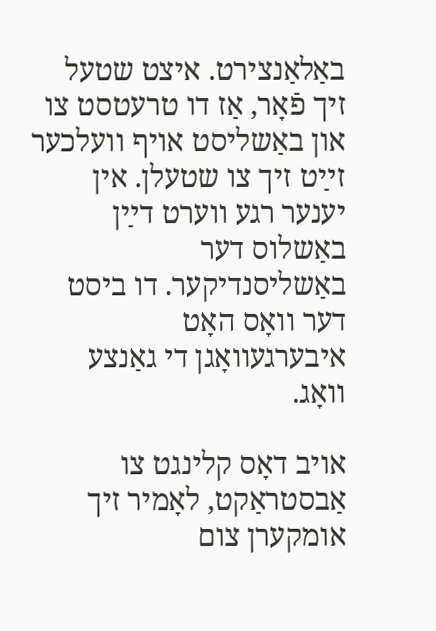באַלאַנצירט. איצט שטעל זיך פֿאָר, אַז דו טרעטסט צו און באַשליסט אויף וועלכער זײַט זיך צו שטעלן. אין יענער רגע ווערט דײַן באַשלוס דער באַשליסנדיקער. דו ביסט דער וואָס האָט איבערגעוואָגן די גאַנצע וואָג.

אויב דאָס קלינגט צו אַבסטראַקט, לאָמיר זיך אומקערן צום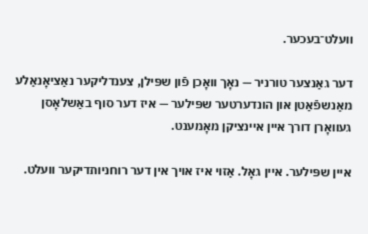וועלט־בעכער.

דער גאַנצער טורניר — נאָך וואָכן פֿון שפּילן, צענדליקער נאַציאָנאַלע מאַנשפֿאַטן און הונדערטער שפּילער — איז דער סוף באַשלאָסן געוואָרן דורך איין איינציקן מאָמענט.

איין שפּילער. איין גאָל. אַזוי איז אויך אין דער רוחניותדיקער וועלט.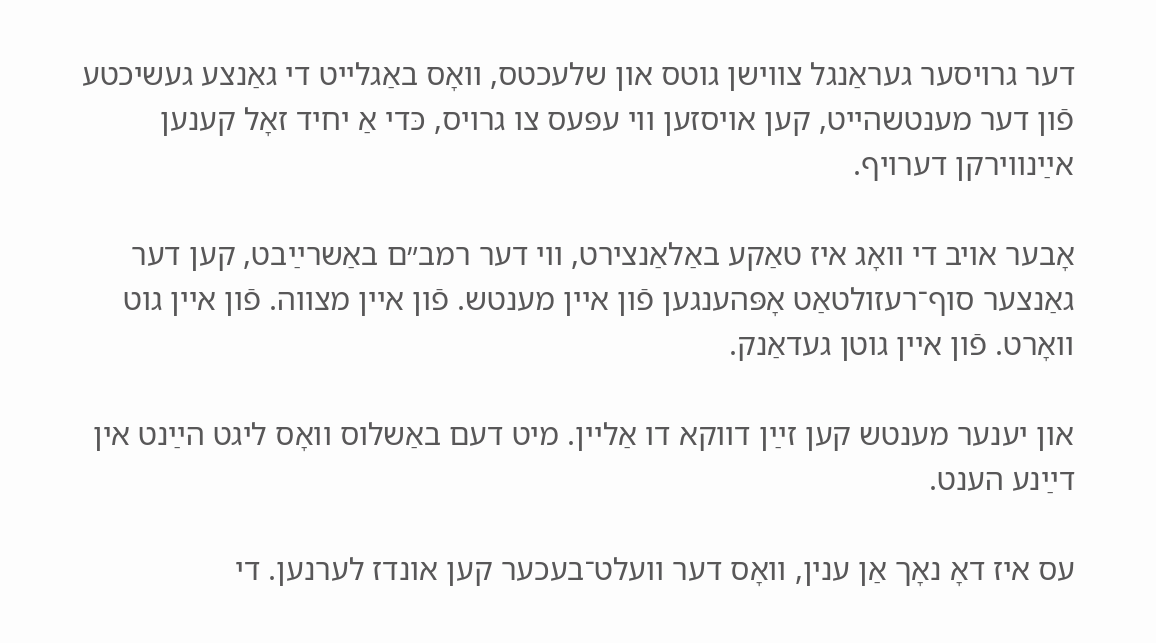דער גרויסער געראַנגל צווישן גוטס און שלעכטס, וואָס באַגלייט די גאַנצע געשיכטע פֿון דער מענטשהייט, קען אויסזען ווי עפּעס צו גרויס, כּדי אַ יחיד זאָל קענען אײַנווירקן דערויף.

אָבער אויב די וואָג איז טאַקע באַלאַנצירט, ווי דער רמב״ם באַשרײַבט, קען דער גאַנצער סוף־רעזולטאַט אָפּהענגען פֿון איין מענטש. פֿון איין מצווה. פֿון איין גוט וואָרט. פֿון איין גוטן געדאַנק.

און יענער מענטש קען זײַן דווקא דו אַליין. מיט דעם באַשלוס וואָס ליגט הײַנט אין דײַנע הענט.

עס איז דאָ נאָך אַן ענין, וואָס דער וועלט־בעכער קען אונדז לערנען. די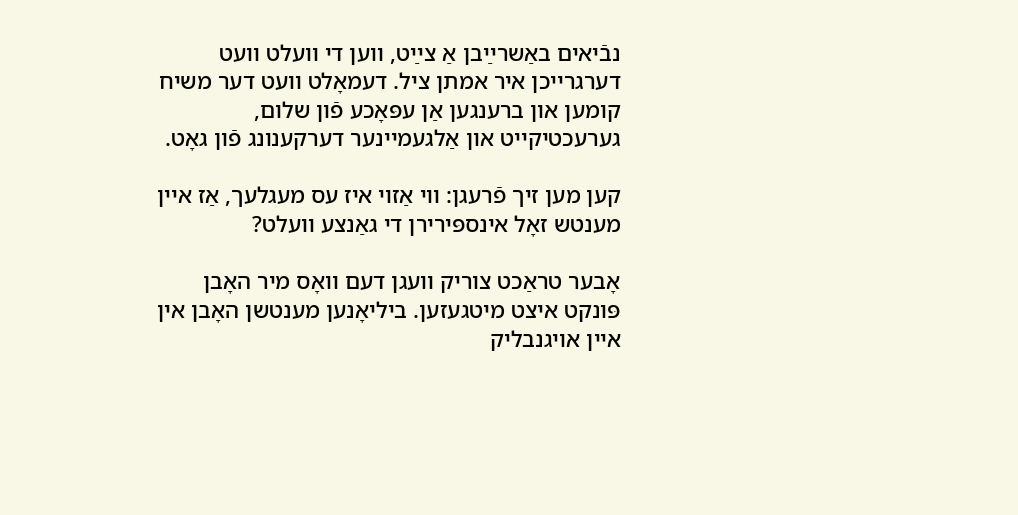נבֿיאים באַשרײַבן אַ צײַט, ווען די וועלט וועט דערגרייכן איר אמתן ציל. דעמאָלט וועט דער משיח קומען און ברענגען אַן עפּאָכע פֿון שלום, גערעכטיקייט און אַלגעמיינער דערקענונג פֿון גאָט.

קען מען זיך פֿרעגן: ווי אַזוי איז עס מעגלעך, אַז איין מענטש זאָל אינספּירירן די גאַנצע וועלט?

אָבער טראַכט צוריק וועגן דעם וואָס מיר האָבן פּונקט איצט מיטגעזען. ביליאָנען מענטשן האָבן אין איין אויגנבליק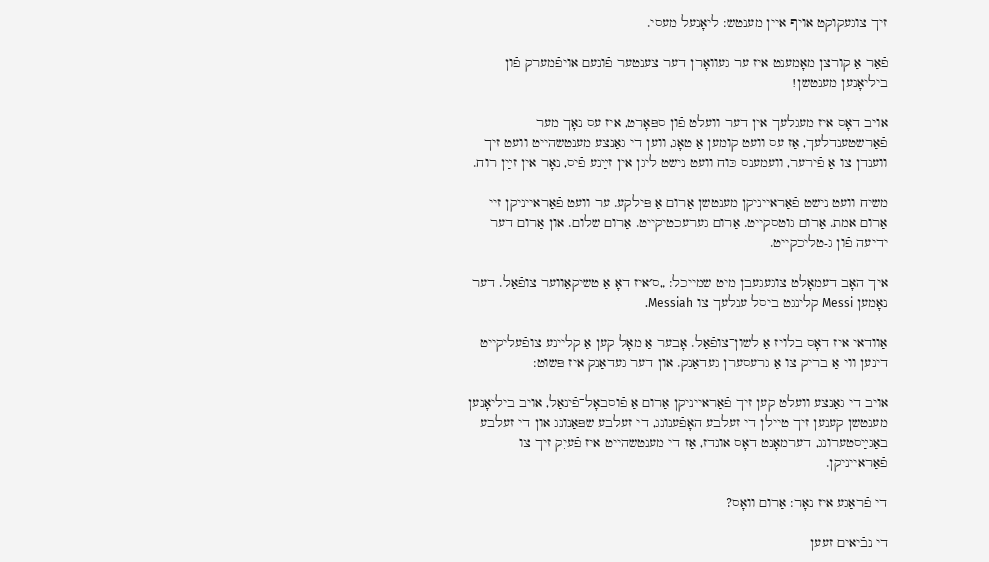זיך צוגעקוקט אויף איין מענטש: ליאָנעל מעסי.

פֿאַר אַ קורצן מאָמענט איז ער געוואָרן דער צענטער פֿונעם אויפֿמערק פֿון ביליאָנען מענטשן!

אויב דאָס איז מעגלעך אין דער וועלט פֿון ספּאָרט, איז עס נאָך מער פֿאַרשטענדלעך, אַז עס וועט קומען אַ טאָג, ווען די גאַנצע מענטשהייט וועט זיך ווענדן צו אַ פֿירער, וועמענס כּוח וועט נישט ליגן אין זײַנע פֿיס, נאָר אין זײַן רוח.

משיח וועט נישט פֿאַראייניקן מענטשן אַרום אַ פּילקע. ער וועט פֿאַראייניקן זיי אַרום אמת. אַרום גוטסקייט. אַרום גערעכטיקייט. אַרום שלום. און אַרום דער ידיעה פֿון ג-טליכקייט.

איך האָב דעמאָלט צוגעגעבן מיט שמייכל: „ס׳איז דאָ אַ טשיקאַווער צופֿאַל. דער נאָמען Messi קלינגט ביסל ענלעך צו Messiah.

אַוודאי איז דאָס בלויז אַ לשון־צופֿאַל. אָבער אַ מאָל קען אַ קליינע צופֿעליקייט דינען ווי אַ בריק צו אַ גרעסערן געדאַנק. און דער געדאַנק איז פּשוט:

אויב די גאַנצע וועלט קען זיך פֿאַראייניקן אַרום אַ פֿוסבאָל־פֿינאַל, אויב ביליאָנען מענטשן קענען זיך טיילן די זעלבע האָפֿענונג, די זעלבע שפּאַנונג און די זעלבע באַגײַסטערונג, דערמאָנט דאָס אונדז, אַז די מענטשהייט איז פֿעיִק זיך צו פֿאַראייניקן.

די פֿראַגע איז נאָר: אַרום וואָס?

די נבֿיאים זעען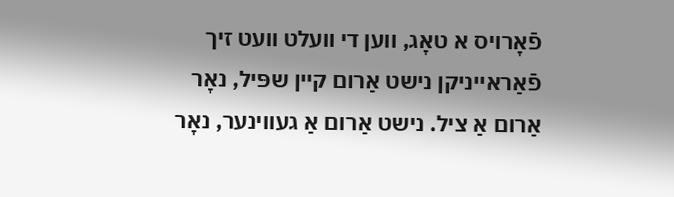פֿאָרויס א טאָג, ווען די וועלט וועט זיך פֿאַראייניקן נישט אַרום קיין שפּיל, נאָר אַרום אַ ציל. נישט אַרום אַ געווינער, נאָר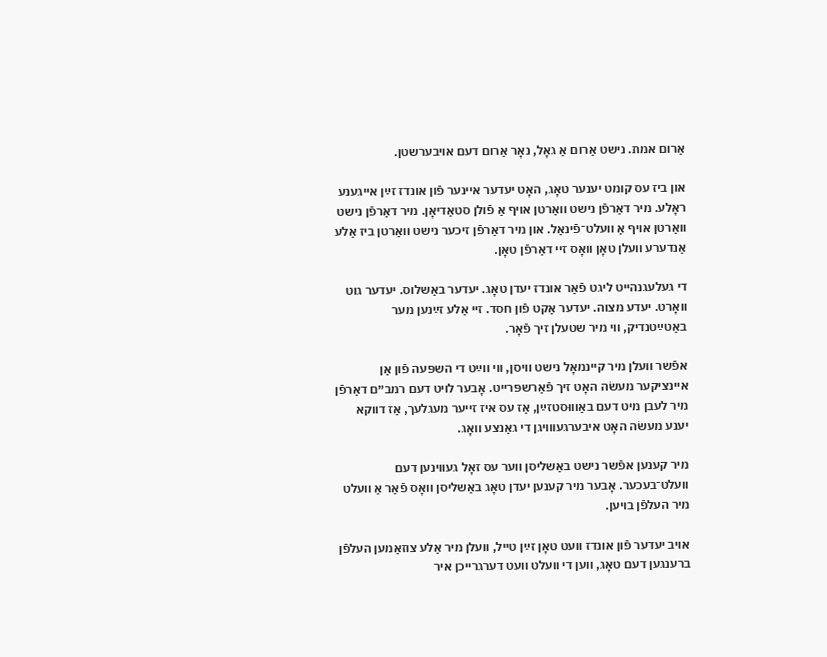אַרום אמת. נישט אַרום אַ גאָל, נאָר אַרום דעם אויבערשטן.

און ביז עס קומט יענער טאָג, האָט יעדער איינער פֿון אונדז זײַן אייגענע ראָלע. מיר דאַרפֿן נישט וואַרטן אויף אַ פֿולן סטאַדיאָן. מיר דאַרפֿן נישט וואַרטן אויף אַ וועלט־פֿינאַל. און מיר דאַרפֿן זיכער נישט וואַרטן ביז אַלע אַנדערע וועלן טאָן וואָס זיי דאַרפֿן טאָן.

די געלעגנהייט ליגט פֿאַר אונדז יעדן טאָג. יעדער באַשלוס. יעדער גוט וואָרט. יעדע מצוה. יעדער אַקט פֿון חסד. זיי אַלע זײַנען מער באַטײַטנדיק, ווי מיר שטעלן זיך פֿאָר.

אפֿשר וועלן מיר קיינמאָל נישט וויסן, ווי ווײַט די השפּעה פֿון אַן איינציקער מעשׂה האָט זיך פֿאַרשפּרייט. אָבער לויט דעם רמב״ם דאַרפֿן מיר לעבן מיט דעם באַוווּסטזײַן, אַז עס איז זייער מעגלעך, אַז דווקא יענע מעשׂה האָט איבערגעווויגן די גאַנצע וואָג.

מיר קענען אפֿשר נישט באַשליסן ווער עס זאָל געווינען דעם וועלט־בעכער. אָבער מיר קענען יעדן טאָג באַשליסן וואָס פֿאַר אַ וועלט מיר העלפֿן בויען.

אויב יעדער פֿון אונדז וועט טאָן זײַן טייל, וועלן מיר אַלע צוזאַמען העלפֿן ברענגען דעם טאָג, ווען די וועלט וועט דערגרייכן איר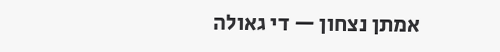אמתן נצחון — די גאולה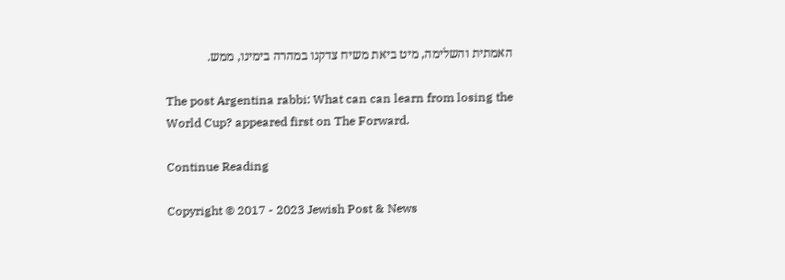האמתית והשלימה, מיט ביאת משיח צדקנו במהרה בימינו, ממש.

The post Argentina rabbi: What can can learn from losing the World Cup? appeared first on The Forward.

Continue Reading

Copyright © 2017 - 2023 Jewish Post & News